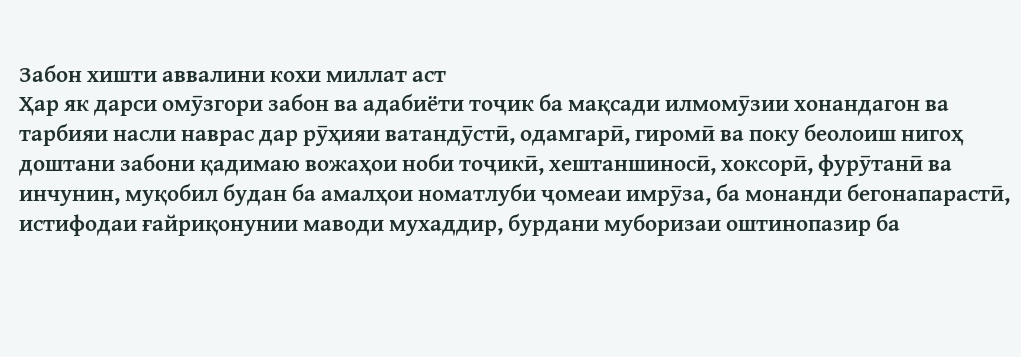Забон хишти аввалини кохи миллат аст
Ҳар як дарси омӯзгори забон ва адабиёти тоҷик ба мақсади илмомӯзии хонандагон ва тарбияи насли наврас дар рӯҳияи ватандӯстӣ, одамгарӣ, гиромӣ ва поку беолоиш нигоҳ доштани забони қадимаю вожаҳои ноби тоҷикӣ, хештаншиносӣ, хоксорӣ, фурӯтанӣ ва инчунин, муқобил будан ба амалҳои номатлуби ҷомеаи имрӯза, ба монанди бегонапарастӣ, истифодаи ғайриқонунии маводи мухаддир, бурдани муборизаи оштинопазир ба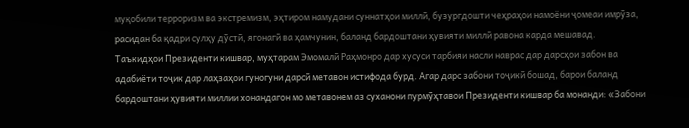муқобили терроризм ва экстремизм, эҳтиром намудани суннатҳои миллӣ, бузургдошти чеҳраҳои намоёни ҷомеаи имрӯза, расидан ба қадри сулҳу дӯстӣ, ягонагӣ ва ҳамчунин, баланд бардоштани ҳувияти миллӣ равона карда мешавад.
Таъкидҳои Президенти кишвар, муҳтарам Эмомалӣ Раҳмонро дар хусуси тарбияи насли наврас дар дарсҳои забон ва адабиёти тоҷик дар лаҳзаҳои гуногуни дарсӣ метавон истифода бурд. Агар дарс забони тоҷикӣ бошад, барои баланд бардоштани ҳувияти миллии хонандагон мо метавонем аз суханони пурмӯҳтавои Президенти кишвар ба монанди: «Забони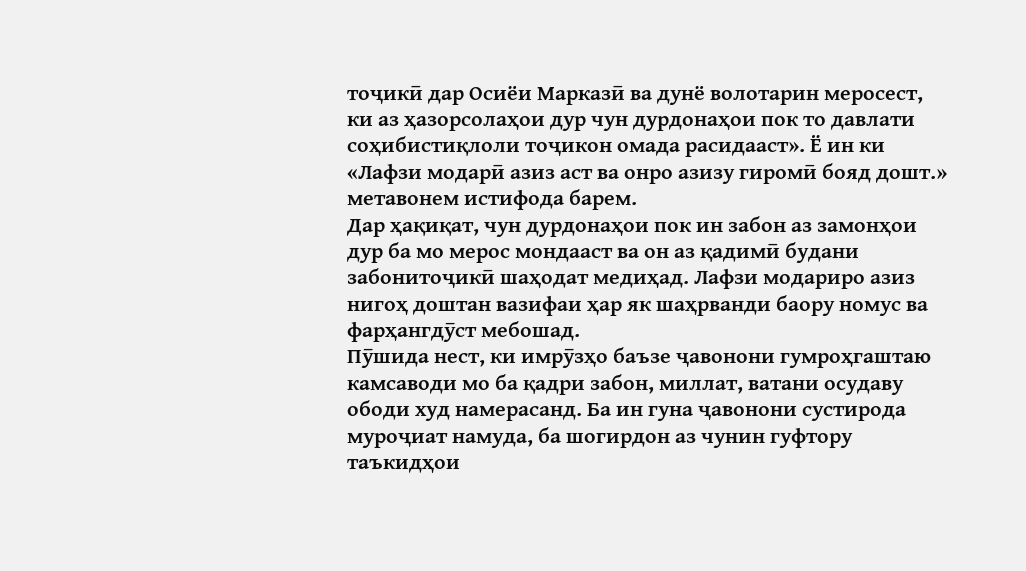тоҷикӣ дар Осиёи Марказӣ ва дунё волотарин меросест, ки аз ҳазорсолаҳои дур чун дурдонаҳои пок то давлати соҳибистиқлоли тоҷикон омада расидааст». Ё ин ки «Лафзи модарӣ азиз аст ва онро азизу гиромӣ бояд дошт.» метавонем истифода барем.
Дар ҳақиқат, чун дурдонаҳои пок ин забон аз замонҳои дур ба мо мерос мондааст ва он аз қадимӣ будани забонитоҷикӣ шаҳодат медиҳад. Лафзи модариро азиз нигоҳ доштан вазифаи ҳар як шаҳрванди баору номус ва фарҳангдӯст мебошад.
Пӯшида нест, ки имрӯзҳо баъзе ҷавонони гумроҳгаштаю камсаводи мо ба қадри забон, миллат, ватани осудаву ободи худ намерасанд. Ба ин гуна ҷавонони сустирода муроҷиат намуда, ба шогирдон аз чунин гуфтору таъкидҳои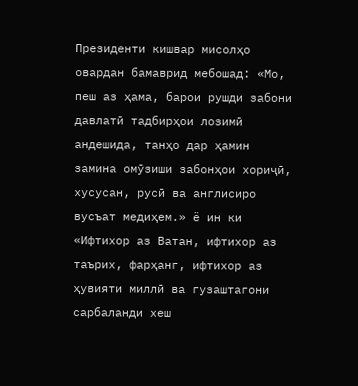Президенти кишвар мисолҳо овардан бамаврид мебошад: «Мо, пеш аз ҳама, барои рушди забони давлатӣ тадбирҳои лозимӣ андешида, танҳо дар ҳамин замина омӯзиши забонҳои хориҷӣ, хусусан, русӣ ва англисиро вусъат медиҳем.» ё ин ки «Ифтихор аз Ватан, ифтихор аз таърих, фарҳанг, ифтихор аз ҳувияти миллӣ ва гузаштагони сарбаланди хеш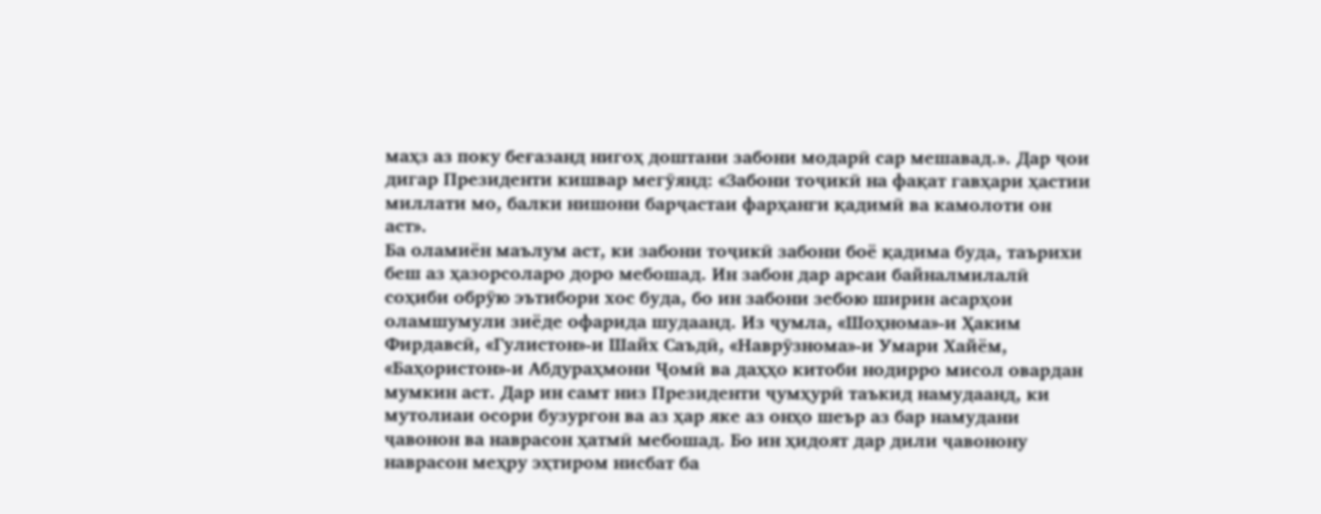маҳз аз поку беғазанд нигоҳ доштани забони модарӣ сар мешавад.». Дар ҷои дигар Президенти кишвар мегӯянд: «Забони тоҷикӣ на фақат гавҳари ҳастии миллати мо, балки нишони барҷастаи фарҳанги қадимӣ ва камолоти он аст».
Ба оламиён маълум аст, ки забони тоҷикӣ забони боё қадима буда, таърихи беш аз ҳазорсоларо доро мебошад. Ин забон дар арсаи байналмилалӣ соҳиби обрӯю эътибори хос буда, бо ин забони зебою ширин асарҳои оламшумули зиёде офарида шудаанд. Из ҷумла, «Шоҳнома»-и Ҳаким Фирдавсӣ, «Гулистон»-и Шайх Саъдӣ, «Наврӯзнома»-и Умари Хайём, «Баҳористон»-и Абдураҳмони Ҷомӣ ва даҳҳо китоби нодирро мисол овардан мумкин аст. Дар ин самт низ Президенти ҷумҳурӣ таъкид намудаанд, ки мутолиаи осори бузургон ва аз ҳар яке аз онҳо шеър аз бар намудани ҷавонон ва наврасон ҳатмӣ мебошад. Бо ин ҳидоят дар дили ҷавонону наврасон меҳру эҳтиром нисбат ба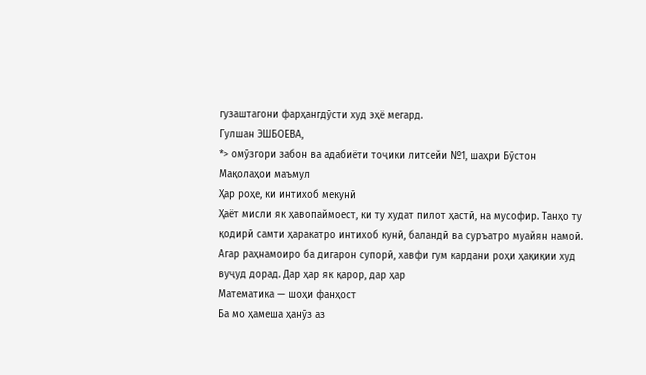гузаштагони фарҳангдӯсти худ эҳё мегард.
Гулшан ЭШБОЕВА,
*> омӯзгори забон ва адабиёти тоҷики литсейи №1, шаҳри Бӯстон
Мақолаҳои маъмул
Ҳар роҳе, ки интихоб мекунӣ
Ҳаёт мисли як ҳавопаймоест, ки ту худат пилот ҳастӣ, на мусофир. Танҳо ту қодирӣ самти ҳаракатро интихоб кунӣ, баландӣ ва суръатро муайян намоӣ. Агар раҳнамоиро ба дигарон супорӣ, хавфи гум кардани роҳи ҳақиқии худ вуҷуд дорад. Дар ҳар як қарор, дар ҳар
Математика — шоҳи фанҳост
Ба мо ҳамеша ҳанӯз аз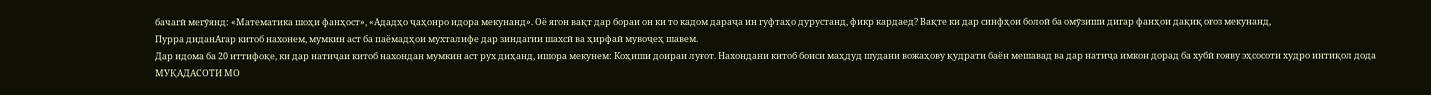бачагӣ мегӯянд: «Математика шоҳи фанҳост», «Ададҳо ҷаҳонро идора мекунанд». Оё ягон вақт дар бораи он ки то кадом дараҷа ин гуфтаҳо дурустанд, фикр кардаед? Вақте ки дар синфҳои болоӣ ба омӯзиши дигар фанҳои дақиқ оғоз мекунанд,
Пурра диданАгар китоб нахонем, мумкин аст ба паёмадҳои мухталифе дар зиндагии шахсӣ ва ҳирфаӣ мувоҷеҳ шавем.
Дар идома ба 20 иттифоқе, ки дар натиҷаи китоб нахондан мумкин аст рух диҳанд, ишора мекунем: Коҳиши доираи луғот. Нахондани китоб боиси маҳдуд шудани вожаҳову қудрати баён мешавад ва дар натиҷа имкон дорад ба хубӣ ғояву эҳсосоти худро интиқол дода
МУҚАДАСОТИ МО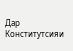Дар Конститутсияи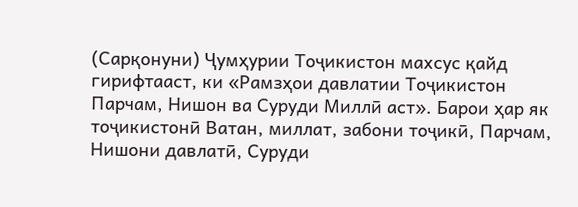(Сарқонуни) Ҷумҳурии Тоҷикистон махсус қайд гирифтааст, ки «Рамзҳои давлатии Тоҷикистон Парчам, Нишон ва Суруди Миллӣ аст». Барои ҳар як тоҷикистонӣ Ватан, миллат, забони тоҷикӣ, Парчам, Нишони давлатӣ, Суруди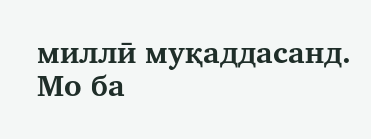миллӣ муқаддасанд. Мо ба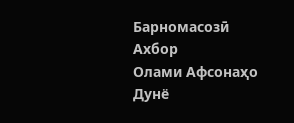Барномасозӣ
Ахбор
Олами Афсонаҳо
Дунё